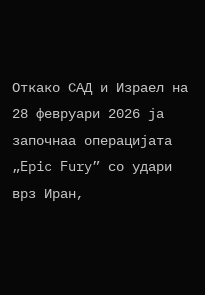Откако САД и Израел на 28 февруари 2026 ја започнаа операцијата „Epic Fury” со удари врз Иран,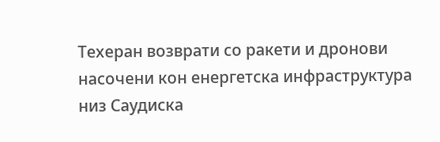Техеран возврати со ракети и дронови насочени кон енергетска инфраструктура низ Саудиска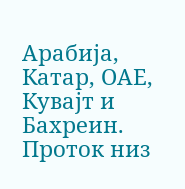Арабија, Катар, ОАЕ, Кувајт и Бахреин. Проток низ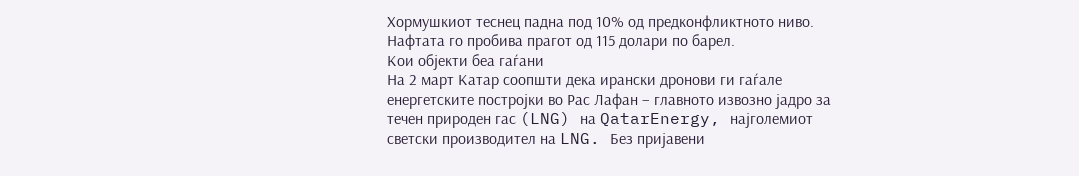Хормушкиот теснец падна под 10% од предконфликтното ниво. Нафтата го пробива прагот од 115 долари по барел.
Кои објекти беа гаѓани
На 2 март Катар соопшти дека ирански дронови ги гаѓале енергетските постројки во Рас Лафан – главното извозно јадро за течен природен гас (LNG) на QatarEnergy, најголемиот светски производител на LNG. Без пријавени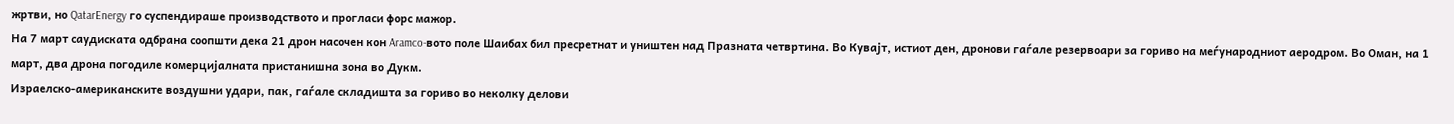жртви, но QatarEnergy го суспендираше производството и прогласи форс мажор.
На 7 март саудиската одбрана соопшти дека 21 дрон насочен кон Aramco-вото поле Шаибах бил пресретнат и уништен над Празната четвртина. Во Кувајт, истиот ден, дронови гаѓале резервоари за гориво на меѓународниот аеродром. Во Оман, на 1 март, два дрона погодиле комерцијалната пристанишна зона во Дукм.
Израелско-американските воздушни удари, пак, гаѓале складишта за гориво во неколку делови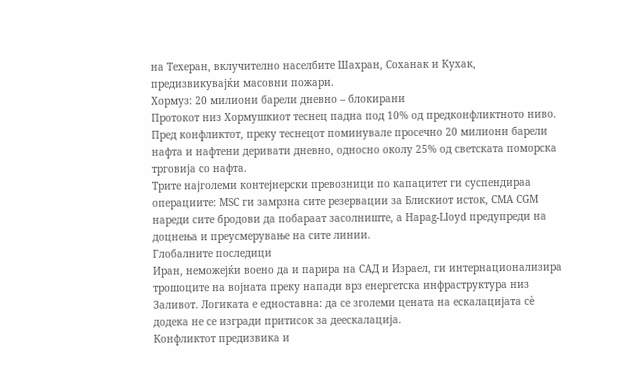на Техеран, вклучително населбите Шахран, Соханак и Кухак, предизвикувајќи масовни пожари.
Хормуз: 20 милиони барели дневно – блокирани
Протокот низ Хормушкиот теснец падна под 10% од предконфликтното ниво. Пред конфликтот, преку теснецот поминувале просечно 20 милиони барели нафта и нафтени деривати дневно, односно околу 25% од светската поморска трговија со нафта.
Трите најголеми контејнерски превозници по капацитет ги суспендираа операциите: MSC ги замрзна сите резервации за Блискиот исток, CMA CGM нареди сите бродови да побараат засолниште, а Hapag-Lloyd предупреди на доцнења и преусмерување на сите линии.
Глобалните последици
Иран, неможејќи воено да и парира на САД и Израел, ги интернационализира трошоците на војната преку напади врз енергетска инфраструктура низ Заливот. Логиката е едноставна: да се зголеми цената на ескалацијата сè додека не се изгради притисок за деескалација.
Конфликтот предизвика и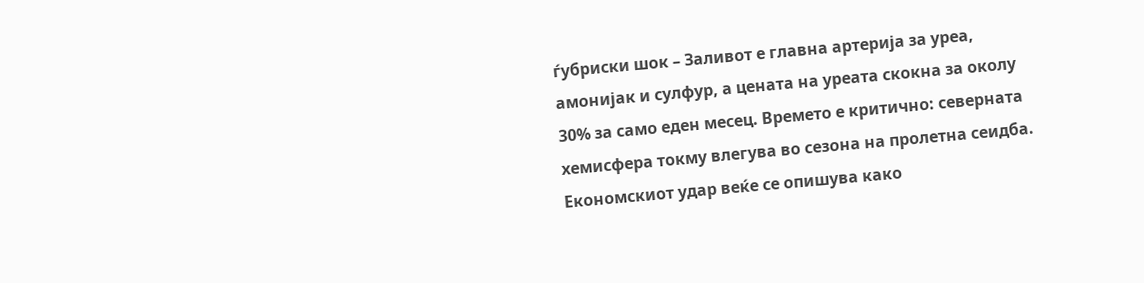ѓубриски шок – Заливот е главна артерија за уреа, амонијак и сулфур, а цената на уреата скокна за околу 30% за само еден месец. Времето е критично: северната хемисфера токму влегува во сезона на пролетна сеидба.
Економскиот удар веќе се опишува како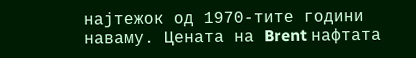најтежок од 1970-тите години наваму. Цената на Brent нафтата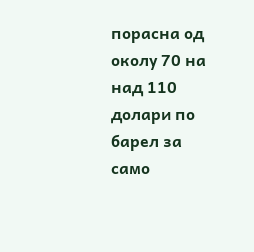порасна од околу 70 на над 110 долари по барел за само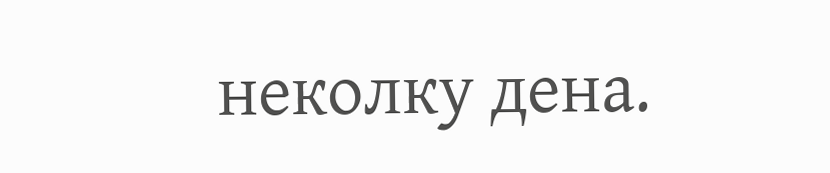неколку дена.